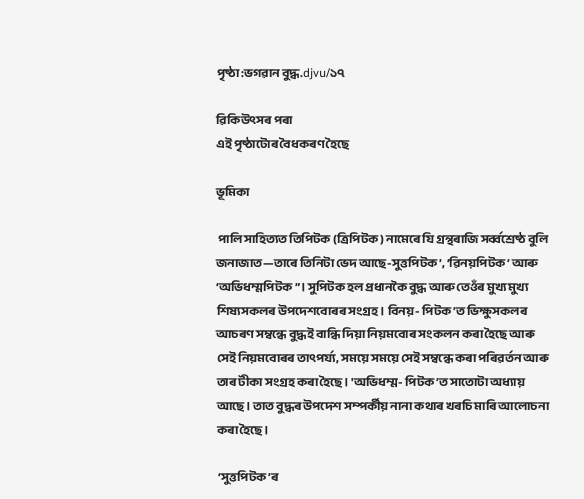পৃষ্ঠা:ভগৱান বুদ্ধ.djvu/১৭

ৱিকিউৎসৰ পৰা
এই পৃষ্ঠাটোৰ বৈধকৰণ হৈছে

ভূমিকা

 পালি সাহিত্যত তিপিটক (ত্ৰিপিটক) নামেৰে যি গ্ৰন্থৰাজি সৰ্ব্বশ্ৰেষ্ঠ বুলি জনাজাত—তাৰে তিনিটা ভেদ আছে-সুত্তপিটক’, ‘ৱিনয়পিটক’ আৰু ‘অভিধম্মপিটক”। সুপিটক হল প্ৰধানকৈ বুদ্ধ আৰু তেওঁৰ মুখ্য মুখ্য শিষ্যসকলৰ উপদেশবোৰৰ সংগ্ৰহ। বিনয়- পিটক’ত ভিক্ষুসকলৰ আচৰণ সম্বন্ধে বুদ্ধই বান্ধি দিয়া নিয়মবোৰ সংকলন কৰা হৈছে আৰু সেই নিয়মবোৰৰ তাৎপৰ্য্য, সময়ে সময়ে সেই সম্বন্ধে কৰা পৰিৱৰ্তন আৰু তাৰ টীকা সংগ্ৰহ কৰা হৈছে। 'অভিধম্ম- পিটক’ত সাতোটা অধ্যায় আছে। তাত বুদ্ধৰ উপদেশ সম্পৰ্কীয় নানা কথাৰ খৰচি মাৰি আলোচনা কৰা হৈছে।

 ‘সুত্তপিটক’ৰ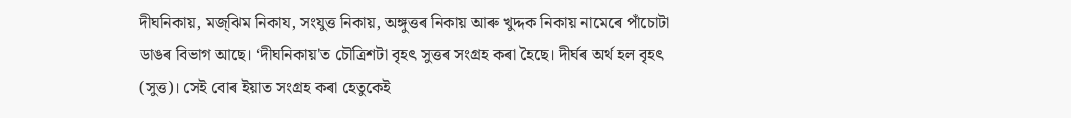দীঘনিকায়, মজ্‌ঝিম নিকায, সংযুত্ত নিকায়, অঙ্গুত্তৰ নিকায় আৰু খুদ্দক নিকায় নামেৰে পাঁচোটা ডাঙৰ বিভাগ আছে। ‘দীঘনিকায়'ত চৌত্ৰিশটা বৃহৎ সুত্তৰ সংগ্ৰহ কৰা হৈছে। দীৰ্ঘৰ অৰ্থ হল বৃহৎ (সুত্ত)। সেই বোৰ ইয়াত সংগ্ৰহ কৰা হেতুকেই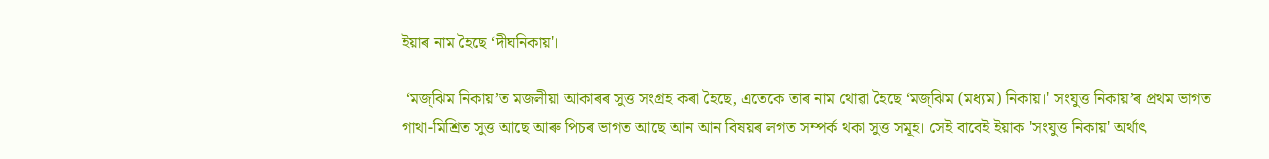ইয়াৰ নাম হৈছে ‘দীঘনিকায়'।

 ‘মজ্‌ঝিম নিকায়’ত মজলীয়া আকাৰৰ সুত্ত সংগ্ৰহ কৰা হৈছে, এতেকে তাৰ নাম থোৱা হৈছে ‘মজ্‌ঝিম (মধ্যম) নিকায়।' সংযুত্ত নিকায়’ৰ প্ৰথম ভাগত গাথা-মিশ্ৰিত সুত্ত আছে আৰু পিচৰ ভাগত আছে আন আন বিষয়ৰ লগত সম্পৰ্ক থকা সুত্ত সমূহ। সেই বাবেই ইয়াক 'সংযুত্ত নিকায়' অৰ্থাৎ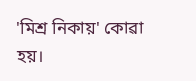'মিশ্ৰ নিকায়' কোৱা হয়।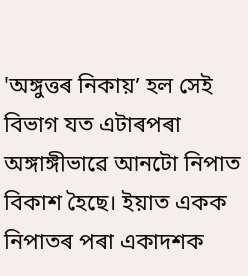'অঙ্গুত্তৰ নিকায়’ হল সেই বিভাগ যত এটাৰপৰা অঙ্গাঙ্গীভাৱে আনটো নিপাত বিকাশ হৈছে। ইয়াত একক নিপাতৰ পৰা একাদশক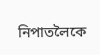নিপাতলৈকে